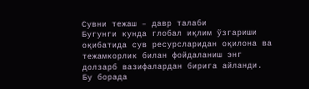Сувни тежаш – давр талаби
Бугунги кунда глобал иқлим ўзгариши оқибатида сув ресурсларидан оқилона ва тежамкорлик билан фойдаланиш энг долзарб вазифалардан бирига айланди. Бу борада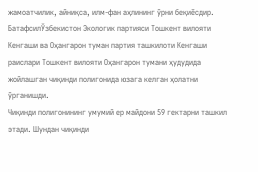жамоатчилик, айниқса, илм-фан аҳлининг ўрни беқиёсдир.
БатафсилЎзбекистон Экологик партияси Тошкент вилояти Кенгаши ва Оҳангарон туман партия ташкилоти Кенгаши раислари Тошкент вилояти Оҳангарон тумани ҳудудида жойлашган чиқинди полигонида юзага келган ҳолатни ўрганишди.
Чиқинди полигонининг умумий ер майдони 59 гектарни ташкил этади. Шундан чиқинди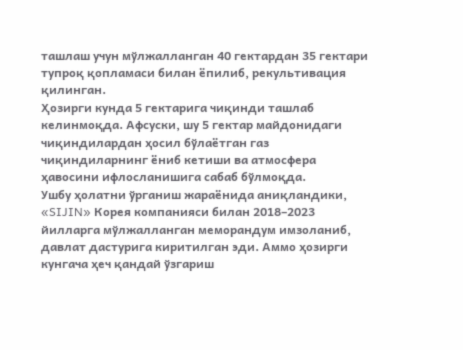ташлаш учун мўлжалланган 40 гектардан 35 гектари тупроқ қопламаси билан ёпилиб, рекультивация қилинган.
Ҳозирги кунда 5 гектарига чиқинди ташлаб келинмоқда. Афсуски, шу 5 гектар майдонидаги чиқиндилардан ҳосил бўлаётган газ чиқиндиларнинг ёниб кетиши ва атмосфера ҳавосини ифлосланишига сабаб бўлмоқда.
Ушбу ҳолатни ўрганиш жараёнида аниқландики, «SIJIN» Корея компанияси билан 2018–2023 йилларга мўлжалланган меморандум имзоланиб, давлат дастурига киритилган эди. Аммо ҳозирги кунгача ҳеч қандай ўзгариш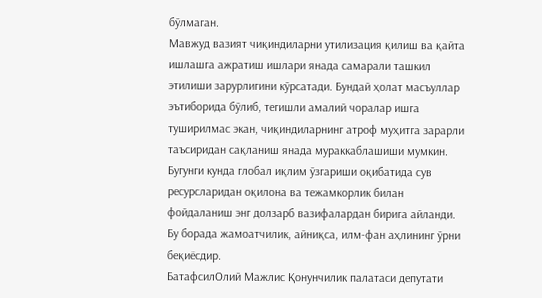бўлмаган.
Мавжуд вазият чиқиндиларни утилизация қилиш ва қайта ишлашга ажратиш ишлари янада самарали ташкил этилиши зарурлигини кўрсатади. Бундай ҳолат масъуллар эътиборида бўлиб, тегишли амалий чоралар ишга туширилмас экан, чиқиндиларнинг атроф муҳитга зарарли таъсиридан сақланиш янада мураккаблашиши мумкин.
Бугунги кунда глобал иқлим ўзгариши оқибатида сув ресурсларидан оқилона ва тежамкорлик билан фойдаланиш энг долзарб вазифалардан бирига айланди. Бу борада жамоатчилик, айниқса, илм-фан аҳлининг ўрни беқиёсдир.
БатафсилОлий Мажлис Қонунчилик палатаси депутати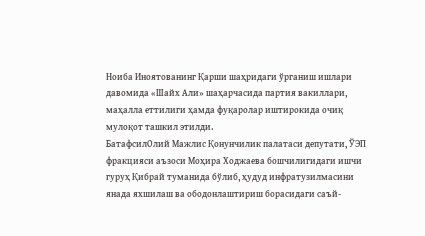Ноиба Иноятованинг Қарши шаҳридаги ўрганиш ишлари давомида «Шайх Али» шаҳарчасида партия вакиллари, маҳалла еттилиги ҳамда фуқаролар иштирокида очиқ мулоқот ташкил этилди.
БатафсилОлий Мажлис Қонунчилик палатаси депутати, ЎЭП фракцияси аъзоси Моҳира Ходжаева бошчилигидаги ишчи гуруҳ Қибрай туманида бўлиб, ҳудуд инфратузилмасини янада яхшилаш ва ободонлаштириш борасидаги саъй-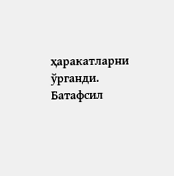ҳаракатларни ўрганди.
Батафсил